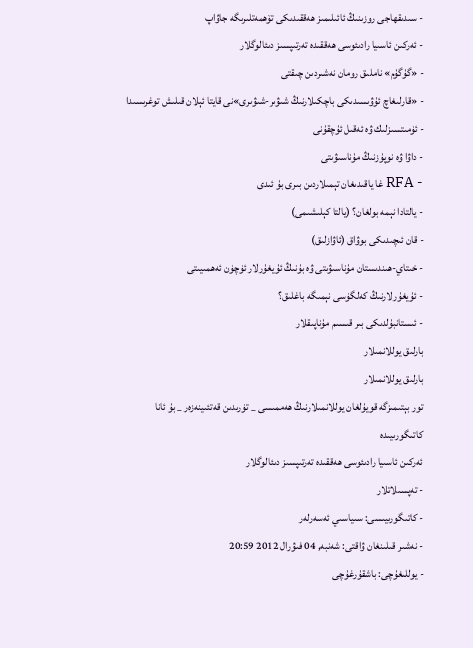- سىدىقھاجى روزىنىڭ ئائىلىمىز ھەققىدىكى تۆھمەتلىرىگە جاۋاپ
- ئەركىن ئاسىيا رادىئوسى ھەققىدە تەرتىپسىز دىئالوگلار
- «گۇگۇم» ناملىق رومان نەشىردىن چىقتى
- «قارلىغاچ ئۇۋىسىدىكى باچكىلارنىڭ شىۋىر-شىۋىرى»نى قايتا ئېلان قىلىش توغرىسىدا
- ئۈمىتسىزلىك ۋە ئەقىل ئۇچقۇنى
- داۋا ۋە نوپۇزنىڭ مۇناسىۋىتى
- RFA غا ياقىدىغان تېمىلاردىن بىرى بۇ ئىدى
- يالتادا نېمە بولغان؟ (يالتا كېلىشىمى)
- قان ئىچىدىكى بوۋاق (ئاۋازلىق)
- خىتاي-ھىندىستان مۇناسىۋىتى ۋە بۇنىڭ ئۇيغۇرلار ئۈچۈن ئەھمىيىتى
- ئۇيغۇرلارنىڭ كەلگۈسى نېمىگە باغلىق؟
- ئىستانبۇلدىكى بىر قىسىم مۇناپىقلار
بارلىق يوللانمىلار
بارلىق يوللانمىلار
تور بېتىمىزگە قويۇلغان يوللانمىلارنىڭ ھەممىسى _ تۈرىدىن قەتئىينەزەر _ بۇ ئانا كاتىگورىيىدە
ئەركىن ئاسىيا رادىئوسى ھەققىدە تەرتىپسىز دىئالوگلار
- تەپسىلاتلار
- كاتىگورىيىسى: سىياسىي ئەسەرلەر
- نەشىر قىلىنغان ۋاقتى: شەنبە, 04 فىۋرال 2012 20:59
- يوللىغۇچى: باشقۇرغۇچى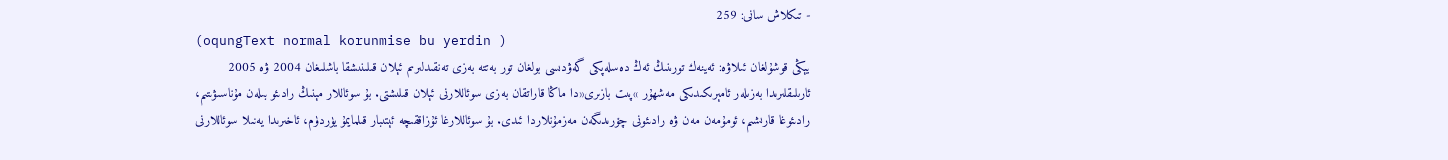- تىكلاش سانى: 259
(oqungText normal korunmise bu yerdin )
يېڭى قوشۇلغان ئىلاۋە: ئەينەك تورىنىڭ ئەڭ دەسلەپكى گەۋدىسى بولغان تور بەتتە بەزى تەنقىدلىرىم ئېلان قىلىنىشقا باشلىغان 2004 ۋە 2005 ئارىلىقلىرىدا بەزىلەر ئامېرىكىدىكى مەشھۇر »پىت بازىرى«دا ماڭا قاراتقان بەزى سوئاللارنى ئېلان قىلىشتى. بۇ سوئاللار مېنىڭ رادىئو بىلەن مۇناسىۋىتىم، رادىئوغا قارىشىم، ئومۇمەن مەن ۋە رادىئونى چۆرىدىگەن مەزمۇنلاردا ئىدى. بۇ سوئاللارغا ئۇزاققىچە ئېتىبار قىلمايمۇ يۈردۈم، ئاخىرىدا يەنىلا سوئاللارنى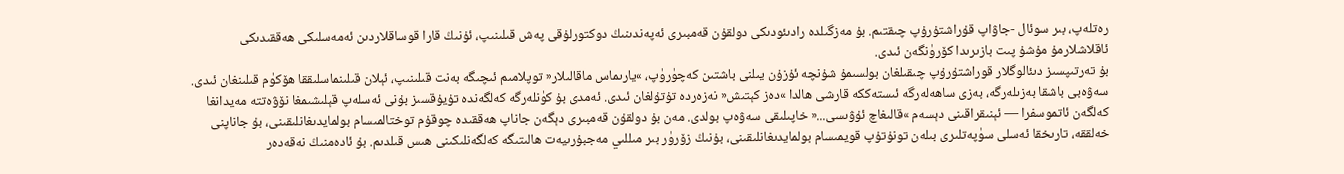رەتلەپ، بىر سوئال -جاۋاپ قۇراشتۇرۇپ چىقتىم. بۇ مەزگىلدە رادىئودىكى دولقۇن قەمبىرى ئەپەندىنىڭ دوكتورلۇقى پەش قىلىنىپ، ئۇنىڭ قارا قوساقلاردىن ئەمەسلىكى ھەققىدىكى ئاقلاشلارمۇ مۇشۇ پىت بازىرىدا كۆرۈنگەن ئىدى.
بۇ تەرتىپسىز دىئالوگلار قوراشتۇرۇپ چىقىلغان بولسىمۇ شۇنچە ئۇزۇن يىلنى باشتىن كەچۈرۈپ، »يارىماس ماقالىلار« توپلامىم ئىچىگە بەنت قىلىنىپ، ئېلان قىلىنماسلىققا ھۆكۈم قىلىنغان ئىدى. سەۋەبى باشقا بەزىلەرگە، بەزى ساھەلەرگە ئىستەككە قارشى ھالدا »دەز كېتىش« نەزەردە تۇتۇلغان ئىدى. ئەمدى بۇ كۈنلەرگە كەلگەندە تۇيۇقسىز بۇنى ئەسلەپ قېلىشىمغا نۆۋەتتە مەيدانغا كەلگەن ئاتموسفرا — ئېنىقراقىنى دېسەم »قالىغاچ ئۇۋىسى...« خاپىلىقى سەۋەپ بولدى. مەن بۇ دولقۇن قەمبىرى دېگەن جاناپ ھەققىدە چوقۇم توختالمىسام بولمايدىغانلىقىنى، بۇ جاناپنى خەلققە، تارىخقا ئەسلى سۈپەتلىرى بىلەن تونۇتۇپ قويمىسام بولمايدىغانلىقىنى، بۇنىڭ زۆرۈر بىر مىللىي مەجبۇرىيەت ھالىتىگە كەلگەنلىكىنى ھىس قىلدىم. بۇ ئادەمنىڭ نەقەدەر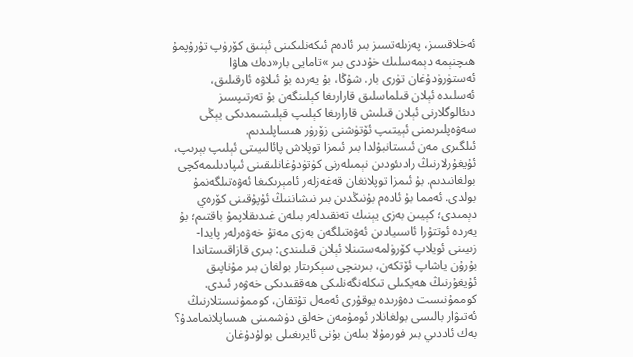ئەخلاقسىز، پەزىلەتسىز بىر ئادەم ئىكەنلىكىنى ئېنىق كۆرۈپ تۇرۇپمۇ ھىچنېمە دېمەسلىك خۇددى بىر »تامايى بار«دەك ھاۋا ئەستۈرۈدۇغان تۈرى بار. شۇڭا، بۇ يەردە بۇ ئىلاۋە ئارقىلىق، ئەسلىدە ئېلان قىلماسلىق قارارىغا كېلىنگەن بۇ تەرتىپسىز دىئالوگلارنى ئېلان قىلىش قارارىغا كېلىپ قېلىشىمدىكى يېڭى سەۋەپلىرىمنى ئېيتىپ ئۆتۈشنى زۆرۈر ھىساپلىدىم.
ئىلگىرى مەن ئىستانبۇلدا بىر ئىمزا توپلاش پائالىيىتى ئېلىپ بېرىپ، ئۇيغۇرلارنىڭ رادىئودىن نېمىلەرنى كۈتۈدۇغانلىقىنى ئىپادىلىمەكچى بولغانىدىم. بۇ ئىمزا توپلانغان قەغەزلەر ئامېرىكىغا ئەۋەتىلگەنمۇ بولدى. ئەمما بۇ ئادەم بۇنىڭدىن بىر نىشاننىڭ ئۇپۇقىنى كۆرەي دېمىدى؛ كېيىن بەزى يېنىك تەنقىدلەر بىلەن غىدىقلاپمۇ باقتىم؛ بۇ يەردە ئوتتۇرا ئاسىيادىن ئەۋەتىلگەن بەزى مەتۇ خەۋەرلەر پايدا-زىيىنى ئويلاپ كۆرۈلمەستىنلا ئېلان قىلىندى: بىرى قازاقىستاندا بۇرۇن ياشاپ ئۆتكەن، بىرىنچى سېكرىتار بولغان بىر مۇناپىق ئۇيغۇرنىڭ ھەيكىلى تىكلەنگەنلىكى ھەققىدىكى خەۋەر ئىدى. كوممۇنىست دەۋرىدە يوقۇرى ئەمەل تۇتقان، كوممۇنىستلارنىڭ ئەتىۋار بالىسى بولغانلار ئومۇمەن خەلق دۈشمىنى ھىساپلانمامدۇ؟ بەك ئاددىي بىر فورمۇلا بىلەن بۇنى ئايرىغىلى بولۇدۇغان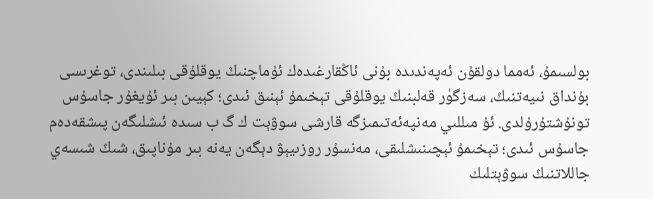بولسىمۇ، ئەمما دولقۇن ئەپەندىدە بۇنى ئاڭقارغىدەك ئۇماچنىڭ يوقلۇقى بىلىندى، توغرىسى بۇنداق نىيەتنىڭ، سەزگۈر قەلبنىڭ يوقلۇقى تېخىمۇ ئېنىق ئىدى؛ كېيىن بىر ئۇيغۇر جاسۇس تونۇشتۇرۇلدى. ئۇ مىللىي مەنپەئەتىمىزگە قارشى سوۋېت ك گ ب سىدە ئىشلىگەن پىشقەدەم جاسۇس ئىدى؛ تېخىمۇ ئېچىنىشلىقى، مەنسۇر روزىيېۋ دېگەن يەنە بىر مۇناپىق، شىڭ شىسەي جاللاتنىڭ سوۋېتلىك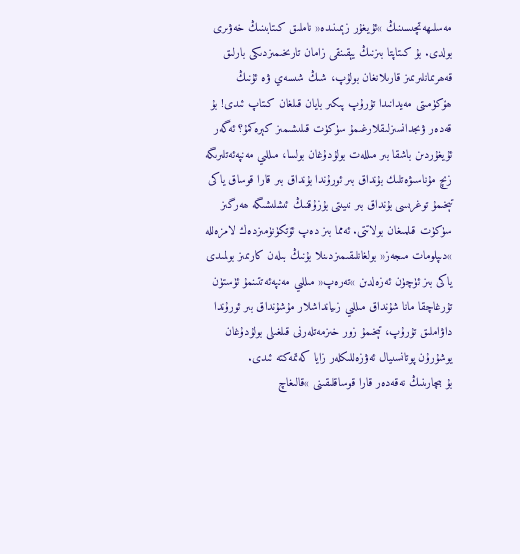مەسلىھەتچىسىنىڭ »ئۇيغۇر زېمىنىدە« ناملىق كىتابىنىڭ خەۋىرى بولدى. بۇ كىتاپتا بىزنىڭ يېقىنقى زامان تارىخىمىزدىكى بارلىق قەھرىمانلىرىمىز قارىلانغان بولۇپ، شىڭ شىسەي ۋە ئۇنىڭ ھۆكۈمىتى مەيدانىدا تۇرۇپ پىكىر بايان قىلغان كىتاپ ئىدى! بۇ قەدەر ۋىجدانسىزلىقلارغىمۇ سۈكۈت قىلىشىمىز كېرەكمۇ؟ ئەگەر ئۇيغۇردىن باشقا بىر مىللەت بولۇدۇغان بولسا، مىللىي مەنپەئەتلىرىگە زىچ مۇناسىۋەتلىك بۇنداق بىر ئورۇندا بۇنداق بىر قارا قوساق ياكى تېخىمۇ توغرىسى بۇنداق بىر نىيىتى بۇزۇقنىڭ ئىشلىشىگە ھەرگىز سۈكۈت قىلمىغان بولاتتى. ئەمما بىز دەپ ئۆتكۈنۈمىزدەك لامزەللە »دىپلومات مىجەز« بولغانلىقىمىزدىنلا بۇنىڭ بىلەن كارىمىز بولمىدى ياكى بىز ئۈچۈن ئەزەلدىن »تەرەپ« مىللىي مەنپەئەتتىنمۇ ئۈستۈن تۇرغاچقا مانا شۇنداق مىللىي زىيانداشلار مۇشۇنداق بىر ئورۇندا داۋاملىق تۇرۇپ، تېخىمۇ زور خىزمەتلەرنى قىلغىلى بولۇدۇغان يوشۇرۇن پوتانسىيال ئەۋزەللىكلەر زايا كەتمەكتە ئىدى.
بۇ بىچارىنىڭ نەقەدەر قارا قوساقلىقىنى »قالىغاچ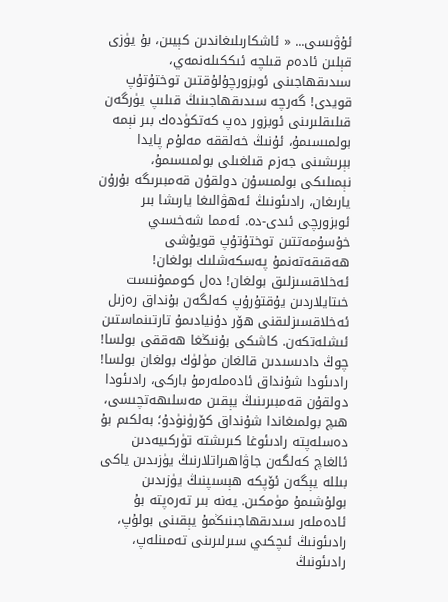ئۇۋىسى... « ئاشكارىلىغاندىن كېيىن، بۇ يۈزى قېلىن ئادەم قىلچە ئىككىلەنمەي، سىدىقھاجىنى ئوبزورچۇلۇقتىن توختۇتۇپ قويدى! گەرچە سىدىقھاجىنىڭ قىلىپ يۈرگەن قىلىقلىرىنى ئوبزور دەپ كەتكۈدەك بىر نېمە بولمىسىمۇ، ئۇنىڭ خەلققە مەلۇم پايدا بېرىشىنى جەزم قىلغىلى بولمىسىمۇ، نېمىلىكى بولمىسۇن دولقۇن قەمبىرىگە بۇرۇن يارىغان، رادىئونىڭ ئەھۋالىغا يارىشا بىر ئوبزورچى ئىدى-دە. ئەمما شەخسىي خۇسۇمەتتىن توختۇتۇپ قويۇشى ھەقىقەتەنمۇ پەسكەشلىك بولغان! ئەخلاقسىزلىق بولغان! دەل كوممۇنىست خىتايلاردىن يۇقتۇرۇپ كەلگەن بۇنداق رەزىل ئەخلاقسىزلىقنى ھۆر دۇنيادىمۇ تارتىنماستىن ئىشلەتكەن. كاشكى بۇنىڭغا ھەققى بولسا! چوڭ دادىسىدىن قالغان مۈلۈك بولغان بولسا!
رادىئودا شۇنداق ئادەملەرمۇ باركى، رادىئودا دولقۇن قەمبىرىنىڭ يېقىن مەسلىھەتچىسى، ھىچ بولمىغاندا شۇنداق كۆرۈنۈدۇ؛ بەلكىم بۇ دەسلەپتە رادىئوغا كىرىشتە تۈركىيەدىن ئالغاچ كەلگەن جاۋاھىراتلارنىڭ يۈزىدىن ياكى بىللە يېگەن ئۆپكە ھېسىپنىڭ يۈزىدىن بولۇشىمۇ مۈمكىن. يەنە بىر تەرەپتە بۇ ئادەملەر سىدىقھاجىنىڭمۇ يېقىنى بولۇپ، رادىئونىڭ ئىچكىي سىرلىرىنى تەمىنلەپ، رادىئونىڭ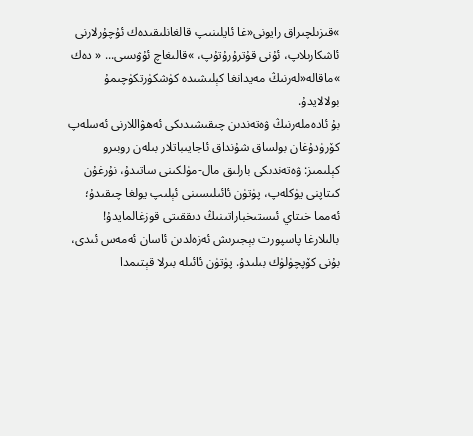»قىزىلچىراق رايونى«غا ئايلىنىپ قالغانلىقىدەك ئۇچۇرلارنى ئاشكارىلاپ، ئۇنى قۇترۇرۇتۇپ، »قالىغاچ ئۇۋىسى... « دەك »ماقالە«لەرنىڭ مەيدانغا كېلىشىدە كۈشكۈرتكۈچىمۇ بولالايدۇ.
بۇ ئادەملەرنىڭ ۋەتەندىن چىقىشىدىكى ئەھۋاللارنى ئەسلەپ كۆرۈدۇغان بولساق شۇنداق ئاجايىباتلار بىلەن روبىرو كېلىمىز: ۋەتەندىكى بارلىق مال-مۈلكىنى ساتىدۇ، نۇرغۇن كىتاپنى يۈكلەپ، پۈتۈن ئائىلىسىنى ئېلىپ يولغا چىقىدۇ؛ ئەمما خىتاي ئىستىخباراتىنىڭ دىققىتى قوزغالمايدۇ! بالىلارغا پاسپورت بېجىرىش ئەزەلدىن ئاسان ئەمەس ئىدى، بۇنى كۆپچۈلۈك بىلىدۇ. پۈتۈن ئائىلە بىرلا قېتىمدا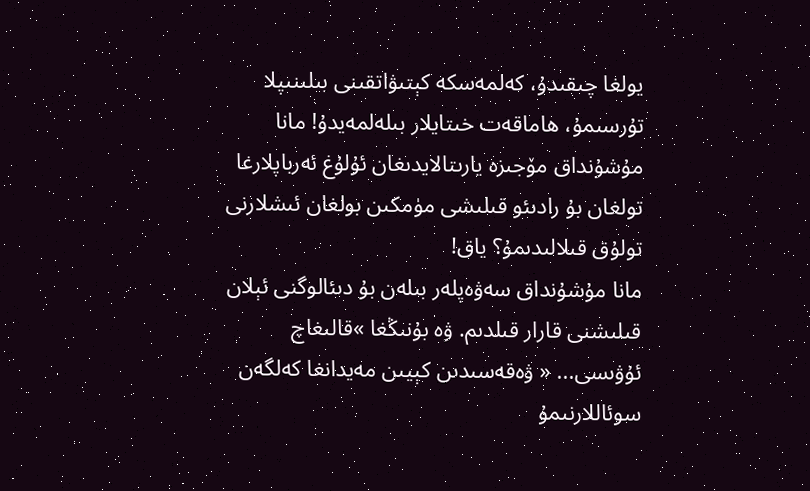يولغا چىقىدۇ، كەلمەسكە كېتىۋاتقىنى بىلىنىپلا تۇرسىمۇ، ھاماقەت خىتايلار بىلەلمەيدۇ! مانا مۇشۇنداق مۆجىزە يارىتالايدىغان ئۇلۇغ ئەرباپلارغا تولغان بۇ رادىئو قىلىشى مۈمكىن بولغان ئىشلارنى تولۇق قىلالىدىمۇ؟ ياق!
مانا مۇشۇنداق سەۋەپلەر بىلەن بۇ دىئالوگنى ئېلان قىلىشنى قارار قىلدىم. ۋە بۇنىڭغا »قالىغاچ ئۇۋىسى... « ۋەقەسىدىن كېيىن مەيدانغا كەلگەن سوئاللارنىمۇ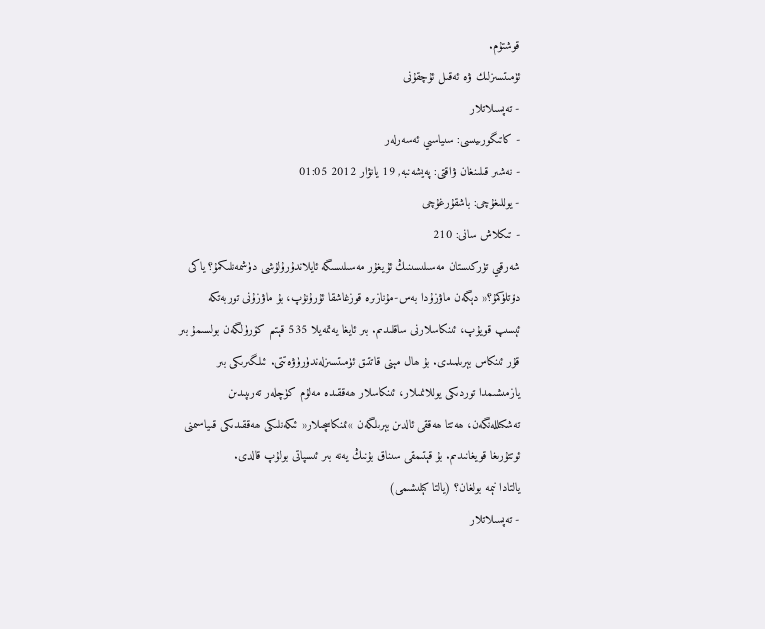قوشتۇم.
ئۈمىتسىزلىك ۋە ئەقىل ئۇچقۇنى
- تەپسىلاتلار
- كاتىگورىيىسى: سىياسىي ئەسەرلەر
- نەشىر قىلىنغان ۋاقتى: پەيشەنبە, 19 يانۋار 2012 01:05
- يوللىغۇچى: باشقۇرغۇچى
- تىكلاش سانى: 210
شەرقىي تۈركىستان مەسىلىسىنىڭ ئۇيغۇر مەسىلىسىگە ئايلاندۇرۇلۇشى دۈشمەنلىكمۇ؟ ياكى دۆتلۈكمۇ؟« دېگەن ماۋزۇدا بەس-مۇنازىرە قوزغاشقا ئۇرۇنۇپ، بۇ ماۋزۇنى توربەتكە ئېسىپ قويۇپ، ئىنكاسلارنى ساقلىدىم. بىر ئايغا يەتمەيلا 535 قېتىم كۆرۈلگەن بولسىمۇ بىر قۇر ئىنكاس بېرىلمىدى. بۇ ھال مېنى قاتتىق ئۈمىتسىزلەندۈرۈۋەتتى. ئىلگىرىكى بىر يازمىشىمدا توردىكى يوللانمىلار، ئىنكاسلار ھەققىدە مەلۇم كۈچلەر تەرىپىدىن تەشكىللەنگەن، ھەتتا ھەققى ئالدىن بېرىلگەن »ئىنكاسچىلار« ئىكەنلىكى ھەققىدىكى قىياسىمنى ئوتتۇرىغا قويغانىدىم. بۇ قېتىمقى سىناق بۇنىڭ يەنە بىر ئىسپاتى بولۇپ قالدى.
يالتادا نېمە بولغان؟ (يالتا كېلىشىمى)
- تەپسىلاتلار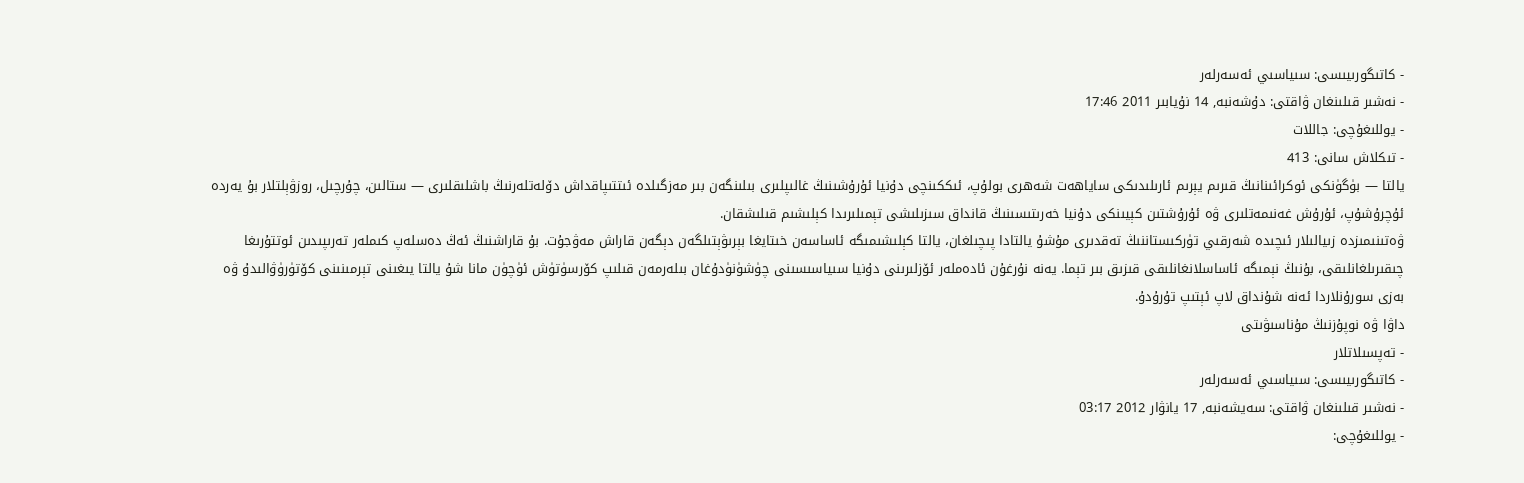- كاتىگورىيىسى: سىياسىي ئەسەرلەر
- نەشىر قىلىنغان ۋاقتى: دۇشەنبە, 14 نۇيابىر 2011 17:46
- يوللىغۇچى: جاللات
- تىكلاش سانى: 413
يالتا — بۈگۈنكى ئوكرائىنانىڭ قىرىم يېرىم ئارىلىدىكى ساياھەت شەھرى بولۇپ، ئىككىنچى دۇنيا ئۇرۇشىنىڭ غالىپلىرى بىلىنگەن بىر مەزگىلدە ئىتتىپاقداش دۆلەتلەرنىڭ باشلىقلىرى — ستالىن، چۇرچىل، روزۋېلتلار بۇ يەردە ئۇچرۇشۇپ، ئۇرۇش غەنىمەتلىرى ۋە ئۇرۇشتىن كېيىنكى دۇنيا خەرىتىسىنىڭ قانداق سىزىلىشى تېمىلىرىدا كېلىشىم قىلىشقان.
ۋەتىنىمىزدە زىيالىلار ئىچىدە شەرقىي تۈركىستاننىڭ تەقدىرى مۇشۇ يالتادا پىچىلغان، يالتا كېلىشىمىگە ئاساسەن خىتايغا بېرىۋېتىلگەن دېگەن قاراش مەۋجۇت. بۇ قاراشنىڭ ئەڭ دەسلەپ كىملەر تەرىپىدىن ئوتتۇرىغا چىقىرىلغانلىقى، بۇنىڭ نېمىگە ئاساسلانغانلىقى قىزىق بىر تېما. يەنە نۇرغۇن ئادەملەر ئۆزلىرىنى دۇنيا سىياسىسىنى چۈشۈنۈدۇغان بىلەرمەن قىلىپ كۆرسۈتۈش ئۈچۈن مانا شۇ يالتا يىغىنى تېرمىنىنى كۆتۈرۈۋالىدۇ ۋە بەزى سورۇنلاردا ئەنە شۇنداق لاپ ئېتىپ تۇرۇدۇ.
داۋا ۋە نوپۇزنىڭ مۇناسىۋىتى
- تەپسىلاتلار
- كاتىگورىيىسى: سىياسىي ئەسەرلەر
- نەشىر قىلىنغان ۋاقتى: سەيشەنبە, 17 يانۋار 2012 03:17
- يوللىغۇچى: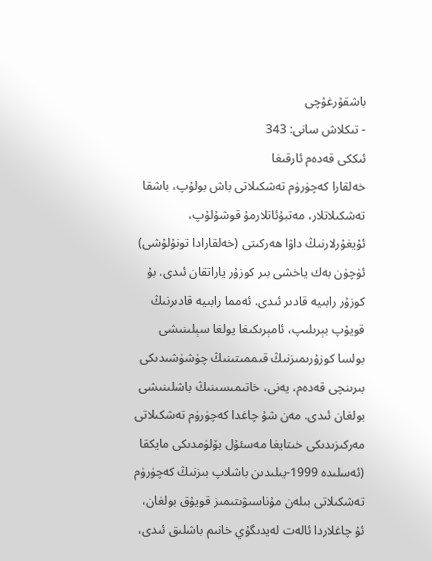باشقۇرغۇچى
- تىكلاش سانى: 343
ئىككى قەدەم ئارقىغا
خەلقارا كەچۈرۈم تەشكىلاتى باش بولۇپ، باشقا تەشكىلاتلار، مەتبۇئاتلارمۇ قوشۇلۇپ، ئۇيغۇرلارنىڭ داۋا ھەركىتى (خەلقارادا تونۇلۇشى) ئۈچۈن بەك ياخشى بىر كوزۇر ياراتقان ئىدى. بۇ كوزۇر رابىيە قادىر ئىدى. ئەمما رابىيە قادىرنىڭ قويۇپ بېرىلىپ، ئامېرىكىغا يولغا سېلىنىشى بولسا كوزۇرىمىزنىڭ قىممىتىنىڭ چۈشۈشىدىكى بىرىنچى قەدەم، يەنى، خاتىمىسىنىڭ باشلىنىشى بولغان ئىدى. مەن شۇ چاغدا كەچۈرۈم تەشكىلاتى مەركىزىدىكى خىتايغا مەسئۇل بۆلۈمدىكى مايكقا (ئەسلىدە 1999-يىلىدىن باشلاپ بىزنىڭ كەچۈرۈم تەشكىلاتى بىلەن مۇناسىۋىتىمىز قويۇق بولغان، ئۇ چاغلاردا ئالەت لەيدىگۇي خانىم باشلىق ئىدى،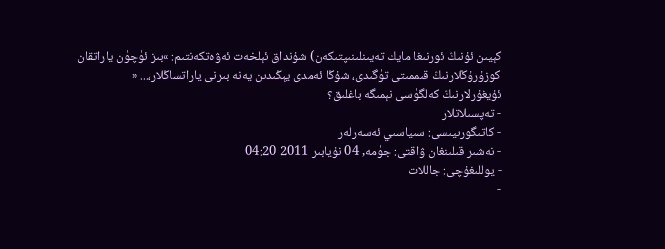كېيىن ئۇنىڭ ئورنىغا مايك تەيىنلىنىپتىكەن) شۇنداق ئېلخەت ئەۋەتكەنتىم: »بىز ئۈچۈن ياراتقان كوزۇرۇڭلارنىڭ قىممىتى تۈگىدى، شۇڭا ئەمدى يېڭىدىن يەنە بىرنى ياراتساڭلار،... «
ئۇيغۇرلارنىڭ كەلگۈسى نېمىگە باغلىق؟
- تەپسىلاتلار
- كاتىگورىيىسى: سىياسىي ئەسەرلەر
- نەشىر قىلىنغان ۋاقتى: جۈمە, 04 نۇيابىر 2011 04:20
- يوللىغۇچى: جاللات
-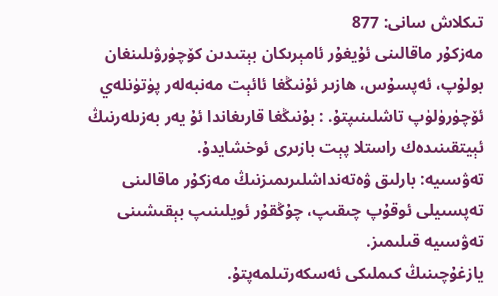تىكلاش سانى: 877
مەزكۇر ماقالىنى ئۇيغۇر ئامېرىكان بېتىدىن كۆچۈرۋىلىنغان بولۇپ، ئەپسۇس، ھازىر ئۇنىڭغا ئائېت مەنبەلەر پۈتۈنلەي ئۆچۈرۈلۈپ تاشلىنىپتۇ. : بۇنىڭغا قارىغاندا ئۇ يەر بەزىلەرنىڭ ئېيتقىنىدەك راستلا پېت بازىرى ئوخشايدۇ.
تەۋسىيە: بارلىق ۋەتەنداشلىرىمىزنىڭ مەزكۇر ماقالىنى تەپسىيلى ئوقۇپ چىقىپ، چۇڭقۇر ئويلىنىپ بېقىشىنى تەۋسىيە قىلىمىز.
يازغۇچىنىڭ كىملىكى ئەسكەرتىلمەپتۇ.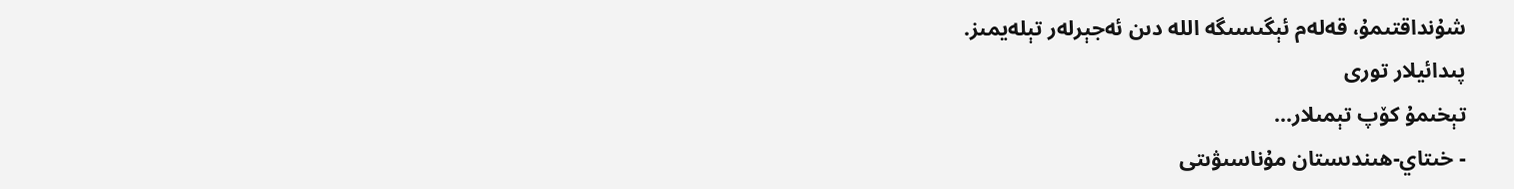شۇنداقتىمۇ، قەلەم ئېگىسىگە اللە دىن ئەجېرلەر تېلەيمىز.
پىدائيلار تورى
تېخىمۇ كۆپ تېمىلار...
- خىتاي-ھىندىستان مۇناسىۋىتى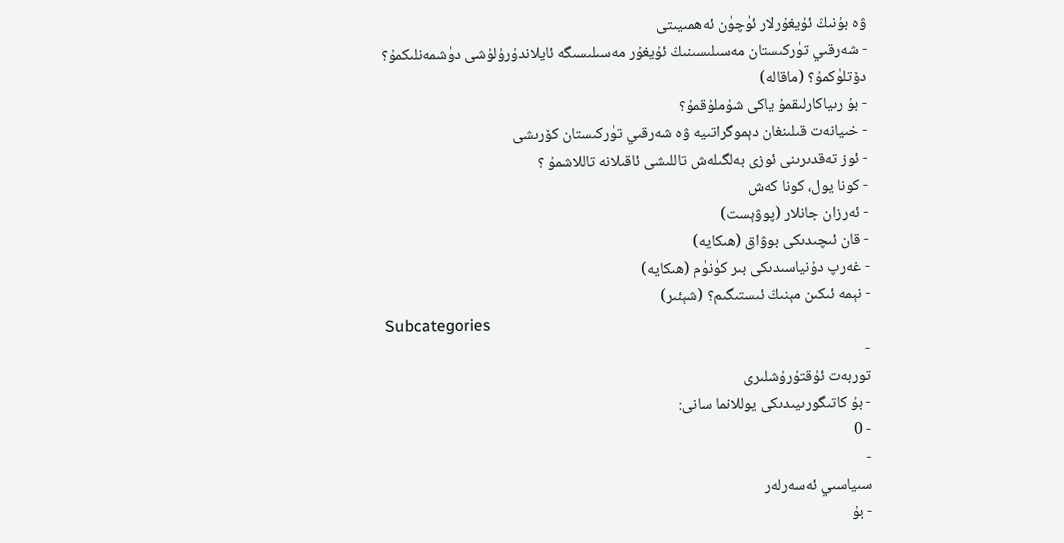ۋە بۇنىڭ ئۇيغۇرلار ئۈچۈن ئەھمىيىتى
- شەرقىي تۈركىستان مەسىلىسىنىڭ ئۇيغۇر مەسىلىسىگە ئايلاندۇرۇلۇشى دۈشمەنلىكمۇ؟ دۆتلۈكمۇ؟ (ماقالە)
- بۇ رىياكارلىقمۇ ياكى شۇملۇقمۇ؟
- خىيانەت قىلىنغان دېموگراتىيە ۋە شەرقىي تۈركىستان كۆرىشى
- ئوز تەقدىرىنى ئوزى بەلگىلەش تاللىشى ئاقىلانە تاللاشمۇ ؟
- كونا يول، كونا كەش
- ئەرزان جانلار (پوۋېست)
- قان ئىچىدىكى بوۋاق (ھىكايە)
- غەرپ دۇنياسىدىكى بىر كۈنۈم (ھىكايە)
- نېمه ئىكىن مېنىڭ ئىستىگىم؟ (شېئىر)
Subcategories
-
توربەت ئۇقتۇرۇشلىرى
- بۇ كاتىگورىيىدىكى يوللانما سانى:
- 0
-
سىياسىي ئەسەرلەر
- بۇ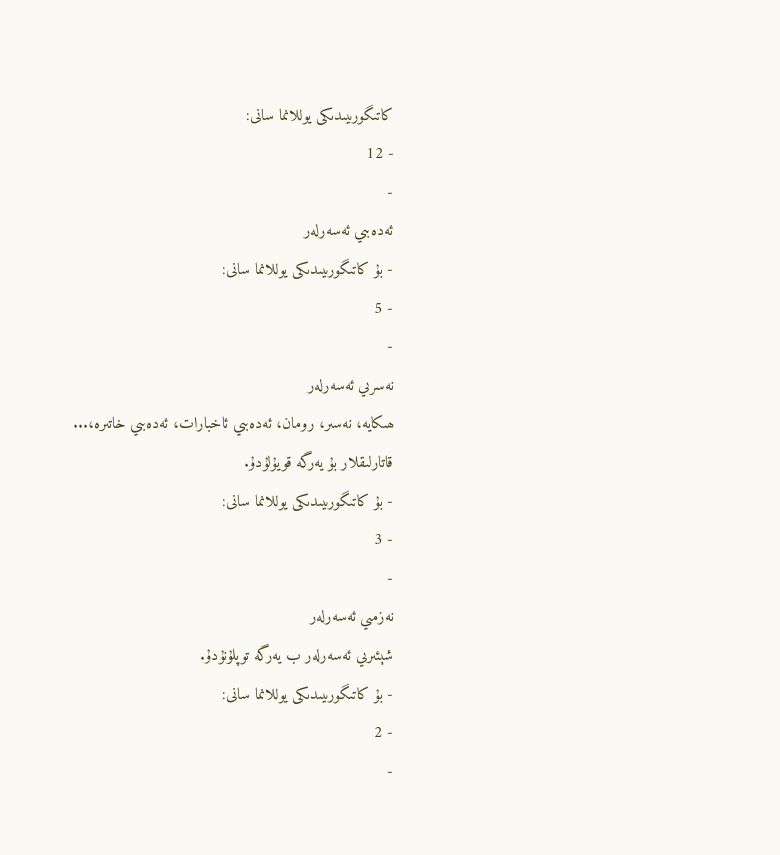كاتىگورىيىدىكى يوللانما سانى:
- 12
-
ئەدەبىي ئەسەرلەر
- بۇ كاتىگورىيىدىكى يوللانما سانى:
- 5
-
نەسرىي ئەسەرلەر
ھىكايە، نەسىر، رومان، ئەدەبىي ئاخبارات، ئەدەبىي خاتىرە،... قاتارلىقلار بۇ يەرگە قويۇلۇدۇ.
- بۇ كاتىگورىيىدىكى يوللانما سانى:
- 3
-
نەزمىي ئەسەرلەر
شېئىرىي ئەسەرلەر ب يەرگە توپلۇنۇدۇ.
- بۇ كاتىگورىيىدىكى يوللانما سانى:
- 2
-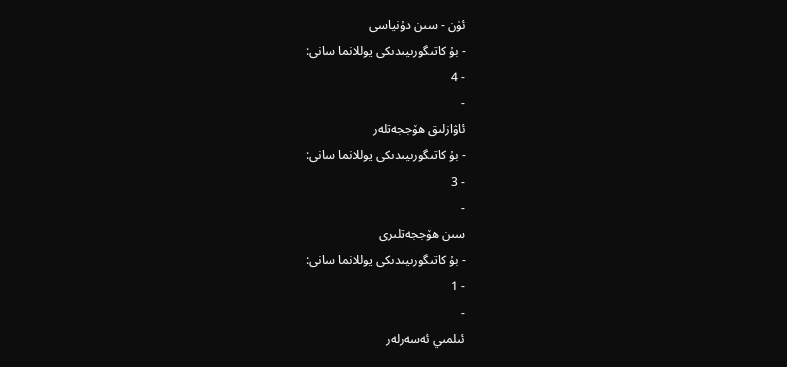ئۈن - سىن دۇنياسى
- بۇ كاتىگورىيىدىكى يوللانما سانى:
- 4
-
ئاۋازلىق ھۆججەتلەر
- بۇ كاتىگورىيىدىكى يوللانما سانى:
- 3
-
سىن ھۆججەتلىرى
- بۇ كاتىگورىيىدىكى يوللانما سانى:
- 1
-
ئىلمىي ئەسەرلەر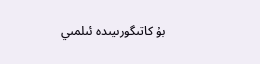بۇ كاتىگورىيىدە ئىلمىي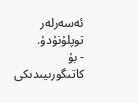ئەسەرلەر توپلۇنۇدۇ.
- بۇ كاتىگورىيىدىكى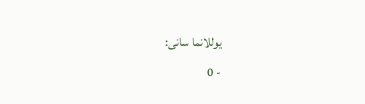يوللانما سانى:
- 0